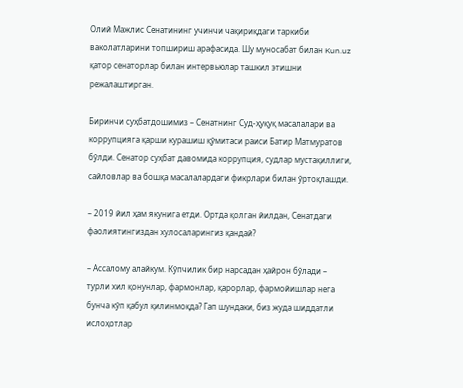Олий Мажлис Сенатининг учинчи чақириқдаги таркиби ваколатларини топшириш арафасида. Шу муносабат билан Kun.uz қатор сенаторлар билан интервьюлар ташкил этишни режалаштирган.

Биринчи суҳбатдошимиз – Сенатнинг Суд-ҳуқуқ масалалари ва коррупцияга қарши курашиш қўмитаси раиси Батир Матмуратов бўлди. Сенатор суҳбат давомида коррупция, судлар мустақиллиги, сайловлар ва бошқа масалалардаги фикрлари билан ўртоқлашди.

– 2019 йил ҳам якунига етди. Ортда қолган йилдан, Сенатдаги фаолиятингиздан хулосаларингиз қандай?

– Ассалому алайкум. Кўпчилик бир нарсадан ҳайрон бўлади – турли хил қонунлар, фармонлар, қарорлар, фармойишлар нега бунча кўп қабул қилинмоқда? Гап шундаки, биз жуда шиддатли ислоҳотлар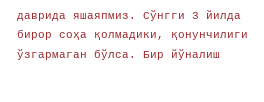даврида яшаяпмиз. Сўнгги 3 йилда бирор соҳа қолмадики, қонунчилиги ўзгармаган бўлса. Бир йўналиш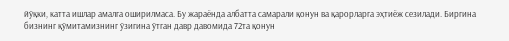йўқки, катта ишлар амалга оширилмаса. Бу жараёнда албатта самарали қонун ва қарорларга эҳтиёж сезилади. Биргина бизнинг қўмитамизнинг ўзигина ўтган давр давомида 72та қонун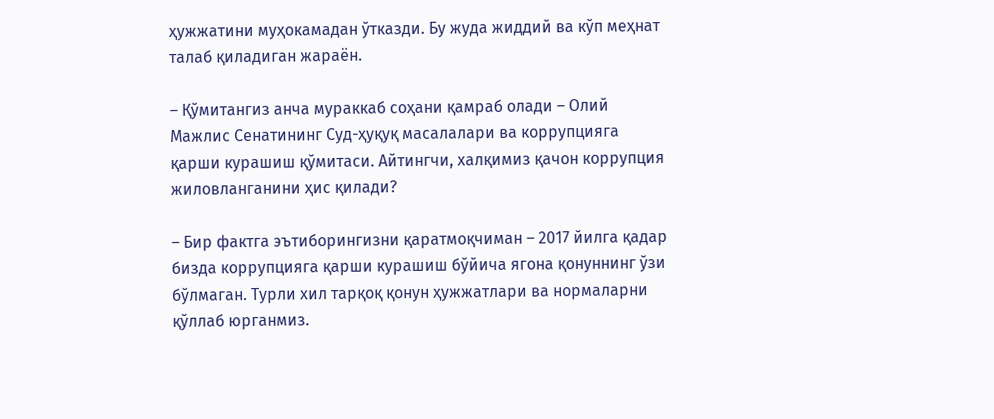ҳужжатини муҳокамадан ўтказди. Бу жуда жиддий ва кўп меҳнат талаб қиладиган жараён.

– Қўмитангиз анча мураккаб соҳани қамраб олади – Олий Мажлис Сенатининг Суд-ҳуқуқ масалалари ва коррупцияга қарши курашиш қўмитаси. Айтингчи, халқимиз қачон коррупция жиловланганини ҳис қилади?

– Бир фактга эътиборингизни қаратмоқчиман – 2017 йилга қадар бизда коррупцияга қарши курашиш бўйича ягона қонуннинг ўзи бўлмаган. Турли хил тарқоқ қонун ҳужжатлари ва нормаларни қўллаб юрганмиз.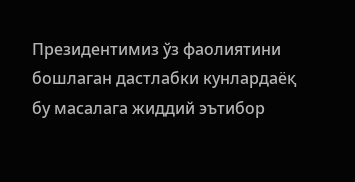Президентимиз ўз фаолиятини бошлаган дастлабки кунлардаёқ бу масалага жиддий эътибор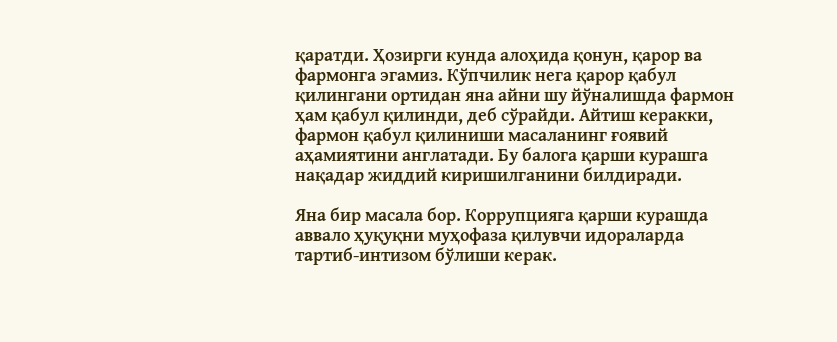қаратди. Ҳозирги кунда алоҳида қонун, қарор ва фармонга эгамиз. Кўпчилик нега қарор қабул қилингани ортидан яна айни шу йўналишда фармон ҳам қабул қилинди, деб сўрайди. Айтиш керакки, фармон қабул қилиниши масаланинг ғоявий аҳамиятини англатади. Бу балога қарши курашга нақадар жиддий киришилганини билдиради.

Яна бир масала бор. Коррупцияга қарши курашда аввало ҳуқуқни муҳофаза қилувчи идораларда тартиб-интизом бўлиши керак.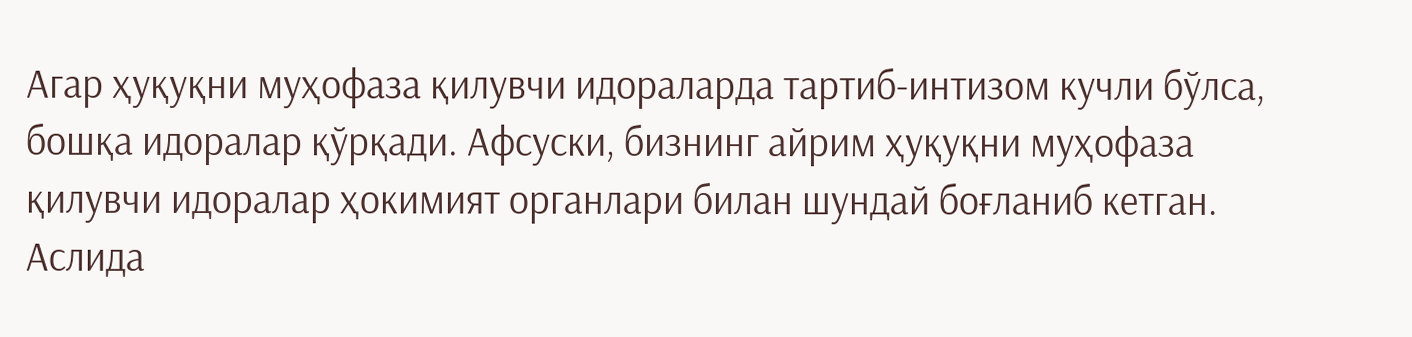Агар ҳуқуқни муҳофаза қилувчи идораларда тартиб-интизом кучли бўлса, бошқа идоралар қўрқади. Афсуски, бизнинг айрим ҳуқуқни муҳофаза қилувчи идоралар ҳокимият органлари билан шундай боғланиб кетган. Аслида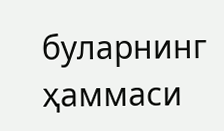буларнинг ҳаммаси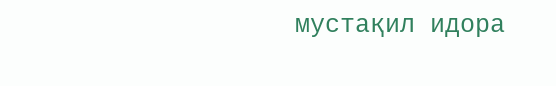мустақил идора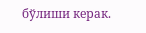бўлиши керак.